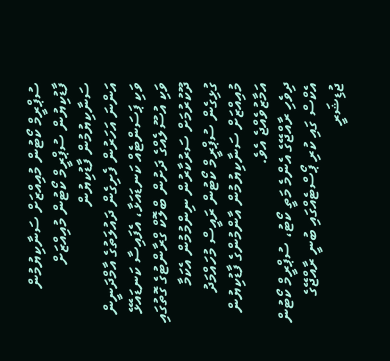ސުޕްރީމް ކޯޓުން މުއިއްޒަށް ސަނާކިޔުމުން ފާޑުކިޔުން ސުޕްރީމް ކޯޓުން މުއިއްޒަށް ސަނާކިޔުމުން ފާޑުކިޔުން
އަންނަ އަހަރުން ފެށިގެން ދައުލަތުގެ އާމްދަނީން ވަކި ޕަސަންޓެއް ކަނޑައަޅާ، އެފައިސާ ކަނޑައެޅޭ ވަކި އުސޫލެއްގެ ދަށުން ބްލޮކް ގްރާންޓުގެ ގޮތުގައި ދޫކުރުމަށް ސަރުކާރުން ނިންމުމުން އެކަމާ ގުޅިގެން ސުޕްރީމް ކޯޓުން ރައީސް މުހައްމަދު މުއިއްޒަށް ސަނާކިޔުމުން އާންމުންގެ ފާޑުކިޔުން އަމާޒުވެއްޖެ އެވެ.
ދިވެހި ރާއްޖޭގެ އެންމެ މަތީ ކޯޓު، ސުޕްރީމް ކޯޓުން އެކްސް ގައި ކުރި ޕޯސްޓެއްގައި ބުނީ ރާއްޖޭގެ ޖުޑިޝަރީ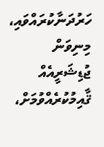ހަރުދަނާކުރައްވައި، މިނިވަން ޖުޑިޝަރީއެއް ޤާއިމުކުރެއްވުމަށް،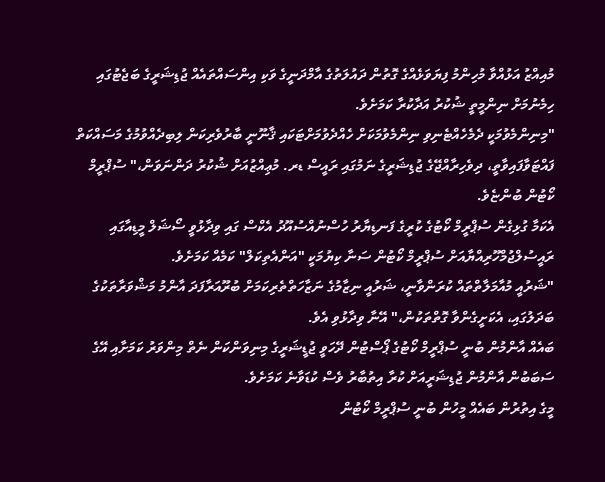މުއިއްޒު އަޅުއްވާ މުހިންމު ފިޔަވަޅެއްގެ ގޮތުން ދައުލަތުގެ އާމްދަނީގެ ވަކި އިންސައްތައެއް ޖުޑިޝަރީގެ ބަޖެޓުގައި ހިމެނުމަށް ނިންމީތީ ޝުކުރު އަދާކުރާ ކަމަށެވެ.
"މިނިންމެވުމަކީ ދެމެހެއްޓެނިވި ނިންމެވުމަކަށް ހެއްދެވުމަށްޓަކައި ޤާނޫނީ ބާރުވެރިކަން ލިބިދެއްވުމުގެ މަސައްކަތް ފައްޓަވާފައިވާތީ، ދިވެހިރާއްޖޭގެ ޖުޑިޝަރީގެ ނަމުގައި ރައީސް ޑރ. މުޢިއްޒުއަށް ޝުކުރު ދަންނަވަން،" ސުޕްރީމް ކޯޓުން ބުންޏެވެ.
އެކަމާ ގުޅިގެން ސުޕްރީމް ކޯޓުގެ ކުރީގެ ފަނޑިޔާރު ހުސްނުއްސުއޫދު އެކްސް ގައި ވިދާޅުވީ ސޯޝަލް މީޑިއާގައި ރައީސުލްޖުމްހޫރިއްޔާއަށް ސުޕްރީމް ކޯޓުން ސަނާ ކިޔުމަކީ "އަންއެތިކަލް" ކަމެއް ކަމަށެވެ.
"ޝަރުއީ މުއާމަލާތްތައް ކުރަންވާނީ، ޝަރުއީ ނިޒާމުގެ ނަޒާހަތްތެރިކަމަށް ބުރޫއަރާފަދަ އާންމު މަޝްވަރާތަކުގެ ބަދަލުގައި، އެކަށީގެންވާ ގޮތްތަކުން،" އޭނާ ވިދާޅުވި އެވެ.
ބައެއް އާންމުން ބުނީ ސުޕްރީމް ކޯޓުގެ ޕޯސްޓުން ދޭހަވީ ޖުޑީޝަރީގެ މިނިވަންކަން ނެތް މިންވަރު ކަމަށާއި އޭގެ ސަބަބުން އާންމުން ޖުޑިޝަރީއަށް ކުރާ އިތުބާރު ވެސް ކުޑަވާނެ ކަމަށެވެ.
މީގެ އިތުރުން ބައެއް މީހުން ބުނީ ސުޕްރީމް ކޯޓުން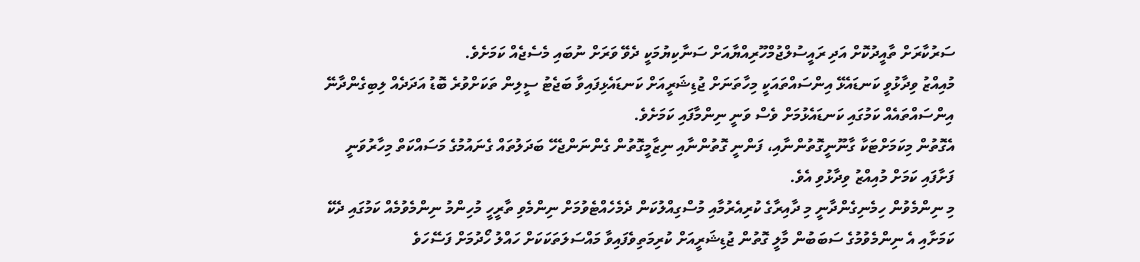ސަރުކާރަށް ތާއީދުކޮށް އަދި ރައީސުލްޖުމްހޫރިއްޔާއަށް ސަނާކިޔުމަކީ ދެވޭ ވަރަށް ނުބައި މެސެޖެއް ކަމަށެވެ.
މުއިއްޒު ވިދާޅުވީ ކަނޑައެޅޭ އިންސައްތައަކީ މިހާތަނަށް ޖުޑިޝަރީއަށް ކަނޑައެޅިފައިވާ ބަޖެޓު ސީލިން ތަކަށްވުރެ ބޮޑު އަދަދެއް ލިބިގެންދާނޭ އިންސައްތައެއް ކަމުގައި ކަނޑައެޅުމަށް ވެސް ވަނީ ނިންމާފައި ކަމަށެވެ.
އެގޮތުން މިކަމަށްޓަކާ ގާނޫނީގޮތުންނާއި، ފަންނީ ގޮތުންނާއި ނިޒާމީގޮތުން ގެންނަންޖެހޭ ބަދަލުތައް ގެނައުމުގެ މަސައްކަތް މިހާރުވަނީ ފަށާފައި ކަމަށް މުއިއްޒު ވިދާޅުވި އެވެ.
މި ނިންމެވުން ހިމެނިގެންދާނީ މި ދާއިރާގެ ކުރިއެރުމާއި މުސްގިއްލުކަން ދެމެހެއްޓެވުމަށް ނިންމެވި ތާރީހީ މުހިންމު ނިންމެވުމެއް ކަމުގައި ދެކޭ ކަމަށާއި އެ ނިންމެވުމުގެ ސަބަބުން މާލީ ގޮތުން ޖުޑިޝަރީއަށް ކުރިމަތިވެފައިވާ މައްސަލަތަކަކަށް ހައްލު ހޯދުމަށް ފަސޭހަވެ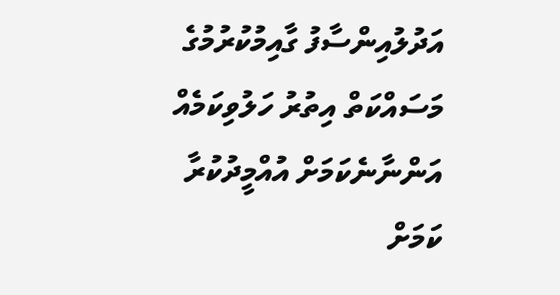އަދުލުއިންސާފު ގާއިމުކުރުމުގެ މަސައްކަތް އިތުރު ހަލުވިކަމެއް އަންނާނެކަމަށް އުއްމީދުކުރާ ކަމަށް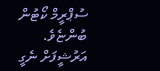ސުޕްރީމް ކޯޓުން ބުންޏެވެ.
އަރުޝީފަށް ނެގީ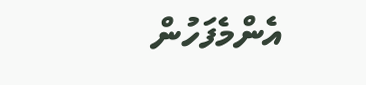އެންމެފަހުން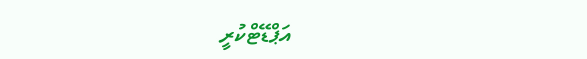އަޕްޑޭޓްކުރީ